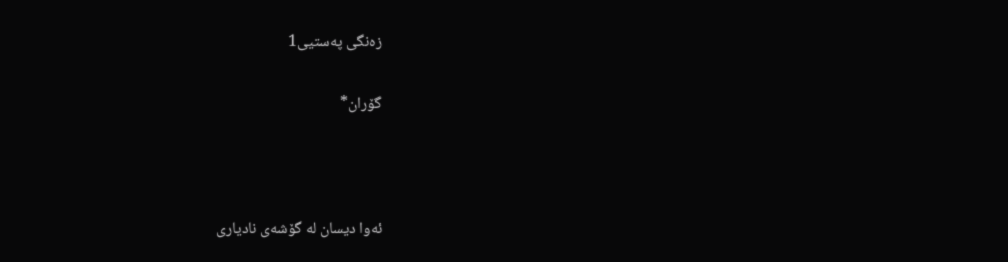زه‌نگی په‌ستیی1

گۆران*



ئه‌وا دیسان له‌ گۆشه‌ی نادیاری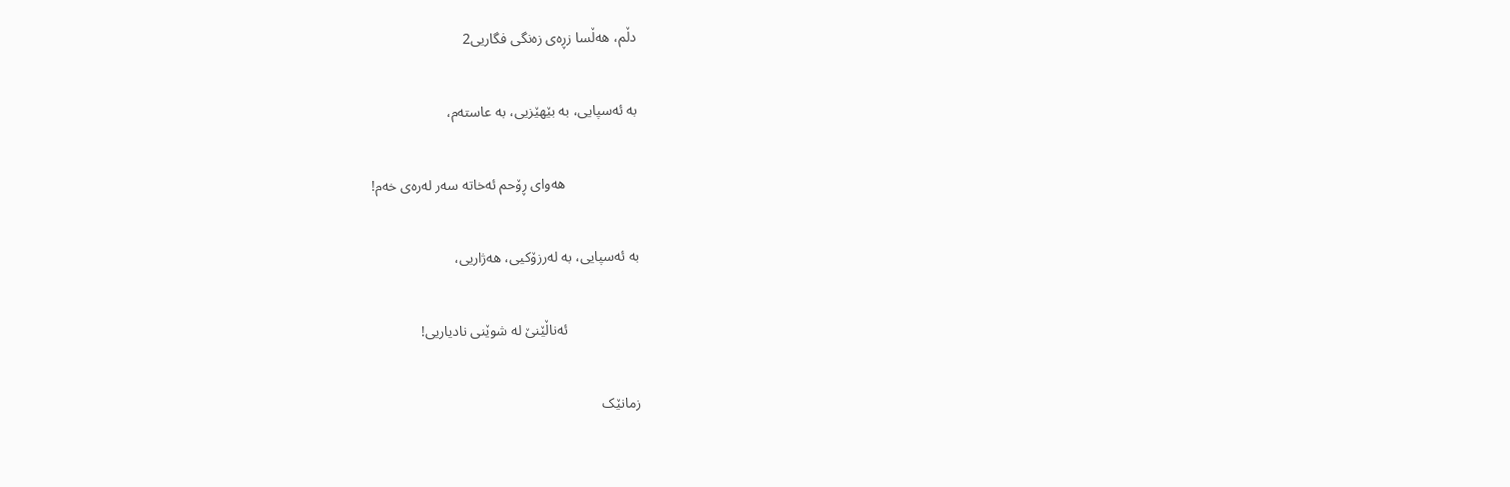دڵم، هه‌ڵسا زڕه‌ی زه‌نگی فگاریی2

به‌ ئه‌سپایی، به‌ بێهێزیی، به‌ عاسته‌م،

                    هه‌وای ڕۆحم ئه‌خاته‌ سه‌ر له‌ره‌ی خه‌م!

به‌ ئه‌سپایی، به‌ له‌رزۆکیی، هه‌ژاریی،

                    ئه‌ناڵێنێ له‌ شوێنی نادیاریی!

زمانێک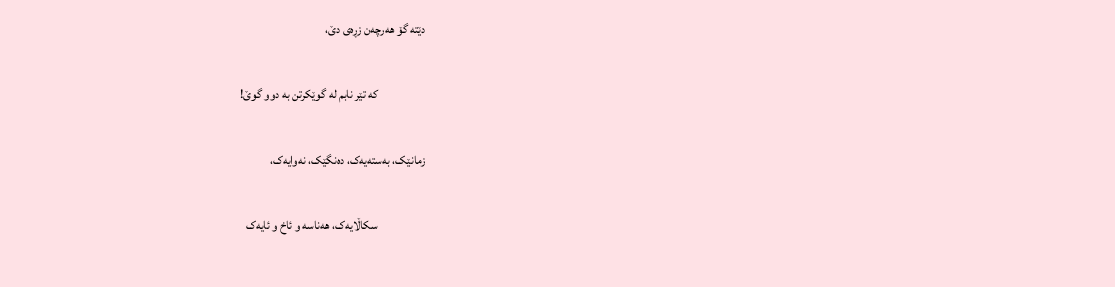دێته‌ گۆ هه‌رچه‌ن زڕه‌ی دێ،

                    که‌ تێر نابم له‌ گوێکرتن به‌ دوو گوێ!

زمانێک، به‌سته‌یه‌ک، ده‌نگێک، نه‌وایه‌ک،

                    سکاڵایه‌ک، هه‌ناسه‌ و ئاخ و ئایه‌ک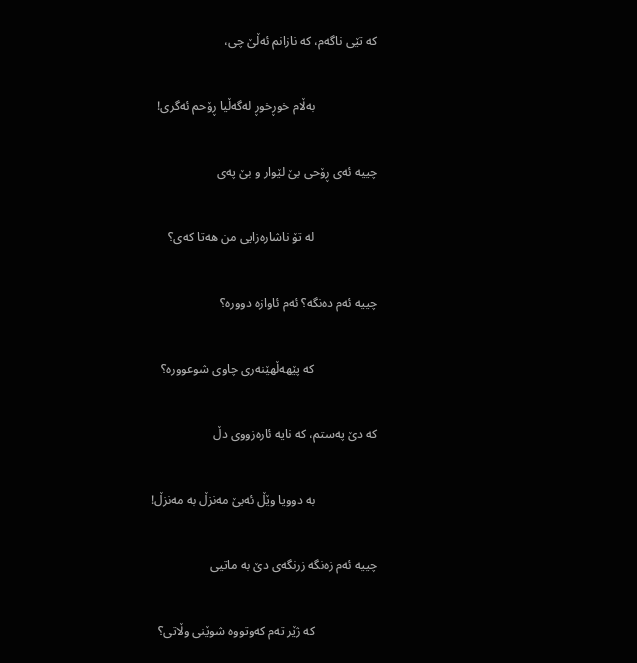که‌ تێی ناگه‌م، که‌ نازانم ئه‌ڵێ چی،

                    به‌ڵام خوڕخوڕ له‌گه‌ڵیا ڕۆحم ئه‌گری!

چییه‌ ئه‌ی ڕۆحی بێ لێوار و بێ په‌ی

                    له‌ تۆ ناشاره‌زایی من هه‌تا که‌ی؟

چییه‌ ئه‌م ده‌نگه‌؟ ئه‌م ئاوازه‌ دووره‌؟

                    که‌ پێهه‌ڵهێنه‌ری چاوی شوعووره‌؟

که‌ دێ په‌ستم، که‌ نایه‌ ئاره‌زووی دڵ

                    به‌ دوویا وێڵ ئه‌بێ مه‌نزڵ به‌ مه‌نزڵ!

چییه‌ ئه‌م زه‌نگه‌ زرنگه‌ی دێ به‌ ماتیی

                    که‌ ژێر ته‌م که‌وتووه‌ شوێنی وڵاتی؟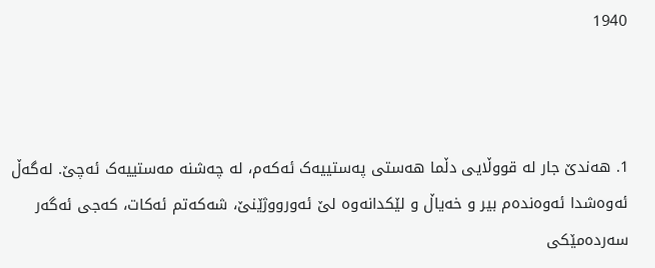1940



1. هه‌ندێ جار له‌ قووڵایی دڵما هه‌ستی په‌ستییه‌ک ئه‌که‌م، له‌ چه‌شنه‌ مه‌ستییه‌ک ئه‌چێ. له‌گه‌ڵ ئه‌وه‌شدا ئه‌وه‌نده‌م بیر و خه‌یاڵ و لێکدانه‌وه‌ لێ ئه‌ورووژێنێ، شه‌که‌تم ئه‌کات، که‌جی ئه‌گه‌ر سه‌رده‌مێکی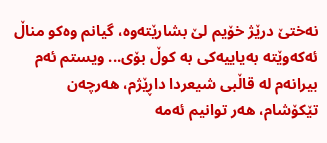نه‌ختێ درێژ خۆیم لێ بشارێته‌وه‌، گیانم وه‌کو مناڵ ئه‌که‌وێته‌ به‌یاییه‌کی به‌ کوڵ بۆی... ویستم ئه‌م بیرانه‌م له‌ قاڵبی شیعردا داڕێژم، هه‌رچه‌ن تێکۆشام، هه‌ر توانیم ئه‌مه‌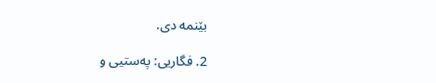بێنمه‌ دی.

2. فگاریی: په‌ستیی و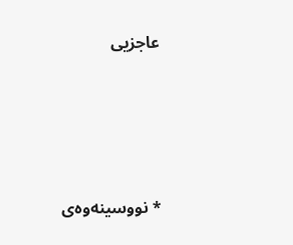عاجزیی





* نووسینه‌وه‌ی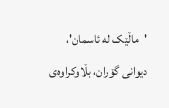'ماڵێک له‌ ئاسمان'، دیوانی گۆران، بڵاوکراوه‌ی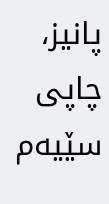پانیز، چاپی سێیه‌م